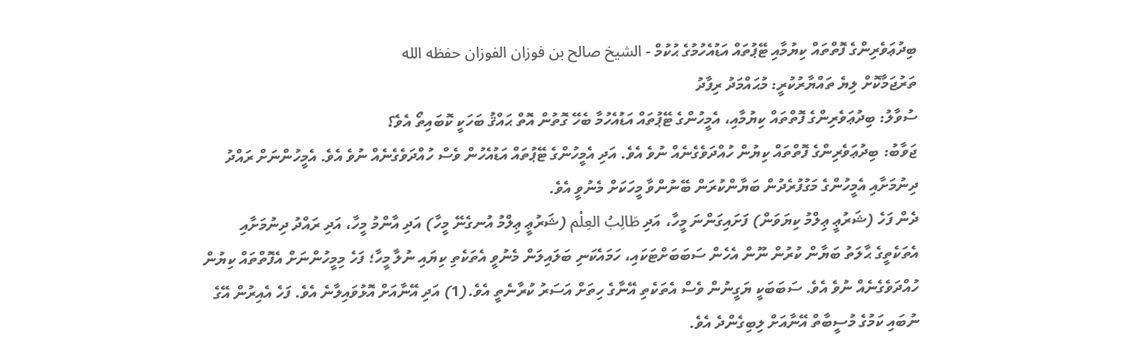ބިދުޢަވެރިންގެ ފޮތްތައް ކިޔުމާއި ޓޭޕުތައް އަޑުއެހުމުގެ ޙުކުމް - الشيخ صالح بن فوزان الفوزان حفظه الله
ތަރުޖަމާކޮށް ލިޔެ ތައްޔާރުކުރީ: މުޙައްމަދު ރިފާދު
ސުވާލު: ބިދުޢަވެރިންގެ ފޮތްތައް ކިޔުމާއި، އެމީހުންގެ ޓޭޕުތައް އަޑުއެހުމާ ބެހޭ ގޮތުން އޮތް ޙައްޤު ބަހަކީ ކޮބައިތޯ އެވެ؟
ޖަވާބު: ބިދުޢަވެރިންގެ ފޮތްތައް ކިޔުން ހުއްދަވެގެނެއް ނުވެ އެވެ. އަދި އެމީހުންގެ ޓޭޕުތައް އަޑުއެހުން ވެސް ހުއްދަވެގެނެއް ނުވެ އެވެ. އެމީހުންނަށް ރައްދު ދިނުމަށާއި އެމީހުންގެ މަގުފުރެދުން ބަޔާންކުރަން ބޭނުންވާ މީހަކަށް މެނުވީ އެވެ.
ދެން ފަހެ (ޝަރުޢީ ޢިލްމު ކިޔަވަން) ފަށައިގަންނަ މީހާ، އަދި طَالِبُ العِلْم (ޝަރުޢީ ޢިލްމު އުނގެނޭ މީހާ) އަދި އާންމު މީހާ، އަދި ރައްދު ދިނުމަށާއި އެތަކެތީގެ ޙާލަތު ބަޔާން ކުރުން ނޫން އެހެން ސަބަބަށްޓަކައި، ހަމައެކަނި ބަލައިލަން މެނުވީ އެތަކެތި ކިޔައި ނުލާ މީހާ؛ ފަހެ މިމީހުންނަށް އެފޮތްތައް ކިޔުން ހުއްދަވެގެނެއް ނުވެ އެވެ. ސަބަބަކީ ޔަގީނުން ވެސް އެތަކެތި އޭނާގެ ހިތަށް އަސަރު ކުރާނެތީ އެވެ.(1) އަދި އޭނާއަށް އޮޅުވައިލާނެ އެވެ. ފަހެ އެއިރުން އޭގެ ނުބައި ކަމުގެ މުސީބާތް އޭނާއަށް ލިބިގެންދެ އެވެ.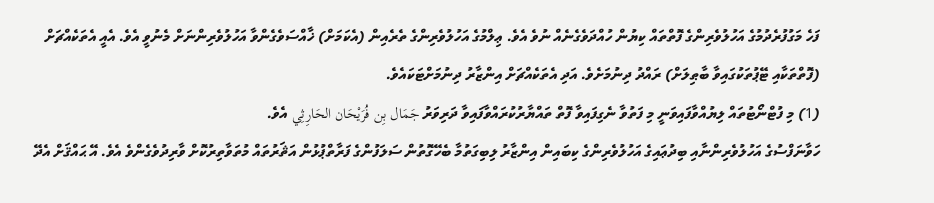ފަހެ މަގުފުރެދުމުގެ އަހުލުވެރިންގެ ފޮތްތައް ކިޔުން ހުއްދަވެގެނެއް ނުވެ އެވެ. ޢިލްމުގެ އަހުލުވެރިންގެ ތެރެއިން (އެކަމަށް) ޚާއްސަވެގެންވާ އަހުލުވެރިންނަށް މެނުވީ އެވެ. އެއީ އެތަކެއްޗަށް (ފޮތްތަކާއި ޓޭޕުތަކުގައިވާ ބާޠިލަށް) ރައްދު ދިނުމަށެވެ. އަދި އެތަކެއްޗަށް އިންޒާރު ދިނުމަށްޓަކައެވެ.
(1) މި ފުޓްނޯޓުތައް ލިޔުއްވާފައިވަނީ މި ފަތުވާ ނެގިފައިވާ ފޮތް ތައްޔާރުކުރައްވާފައިވާ ދަރިވަރު جَمَال بِن فُرَيْحَان الحَارِثِي އެވެ.
ހަވާނަފްސުގެ އަހުލުވެރިންނާއި ބިދުޢައިގެ އަހުލުވެރިންގެ ކިބައިން އިންޒާރު ލިބިގަތުމާ ބެހޭގޮތުން ސަލަފުންގެ ފަރާތްޕުޅުން އަޘަރުތައް މުތަވާތިރުކޮށް ވާރިދުވެގެންވެ އެވެ. އޭ ޙައްޤަށް އެދޭ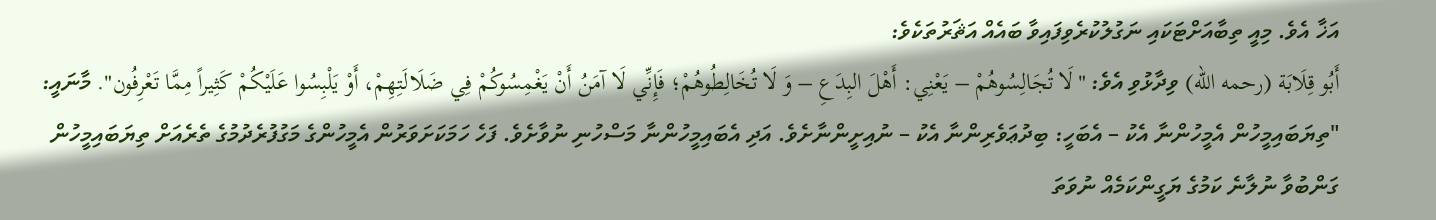އަޚާ އެވެ. މިއީ ތިބާއަށްޓަކައި ނަގުލުކުރެވިފައިވާ ބައެއް އަޘަރުތަކެވެ:
أَبُو قِلَابَة (رحمه الله) ވިދާޅުވި އެވެ: "لَا تُجَالِسُوهُمْ – يَعْنِي: أَهْلَ البِدَعِ – وَ لَا تُخَالِطُوهُمْ؛ فَإِنِّي لَا آمَنُ أَنْ يَغْمِسُوكُمْ فِي ضَلَالَتِهِمْ، أَوْ يَلْبِسُوا عَلَيْكُمْ كَثِيراً مِمَّا تَعْرِفُون". މާނައީ: "ތިޔަބައިމީހުން އެމީހުންނާ އެކު – އެބަހީ: ބިދުޢަވެރިންނާ އެކު – ނުއިށީންނާށެވެ. އަދި އެބައިމީހުންނާ މަސްހުނި ނުވާށެވެ. ފަހެ ހަމަކަށަވަރުން އެމީހުންގެ މަގުފުރެދުމުގެ ތެރެއަށް ތިޔަބައިމީހުން ގަންބުވާ ނުލާނެ ކަމުގެ ޔަގީންކަމެއް ނުވަތަ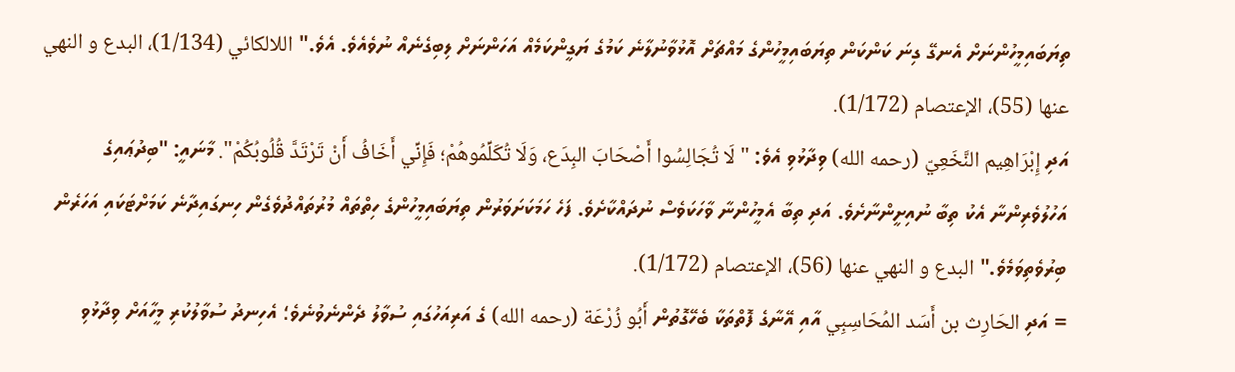ތިޔަބައިމީހުންނަށް އެނގޭ ގިނަ ކަންކަން ތިޔަބައިމީހުންގެ މައްޗަށް އޮޅުވާނުލާނެ ކަމުގެ ޔަގީންކަމެއް އަހަންނަށް ލިބިގެނެއް ނުވެއެވެ. އެވެ." اللالكائي (1/134)، البدع و النهي عنها (55)، الإعتصام (1/172).
އަދި إِبْرَاهِيم النَّخَعِيّ (رحمه الله) ވިދާޅުވި އެވެ: "لَا تُجَالِسُوا أَصْحَابَ البِدَع، وَلَا تُكَلِّمُوهُمْ؛ فَإِنِّي أَخَافُ أَنْ تَرْتَدَّ قُلُوبُكُمْ". މާނައީ: "ބިދުޢައިގެ އަހުލުވެރިންނާ އެކު ތިބާ ނުއިށީންނާށެވެ. އަދި ތިބާ އެމީހުންނާ ވާހަކަވެސް ނުދައްކާށެވެ. ފަހެ ހަމަކަށަވަރުން ތިޔަބައިމީހުންގެ ހިތްތައް މުރުތައްދުވެގެން ހިނގައިދާނެ ކަމަށްޓަކައި އަހަރެން ބިރުވެތިވަމެވެ." البدع و النهي عنها (56)، الإعتصام (1/172).
= އަދި الحَارِث بن أَسَد المُحَاسِبِي އާއި އޭނާގެ ފޮތްތަކާ ބެހޭގޮތުން أَبُو زُرْعَة (رحمه الله) ގެ އަރިއަހުގައި ސުވާލު ދެންނެވުނެވެ؛ އެހިނދު ސުވާލުކުރި މީހާއަށް ވިދާޅުވި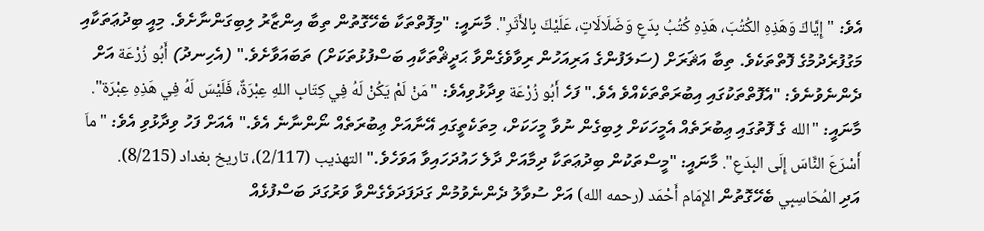އެވެ: "إِيَّاكَ وَهَذِهِ الكُتُبَ، هَذِهِ كُتُبُ بِدَعٍ وَضَلَالَاتٍ، عَلَيْكَ بِالأَثَرِ". މާނައީ: "މިފޮތްތަކާ ބެހޭގޮތުން ތިބާ އިންޒާރު ލިބިގަންނާށެވެ. މިއީ ބިދުޢަތަކާއި މަގުފުރެދުމުގެ ފޮތްތަކެވެ. ތިބާ އަޘަރަށް (ސަލަފުންގެ އަރިއަހުން ރިވާވެގެންވާ ޙަދީޘްތަކާއި ބަސްފުޅުތަކަށް) ތަބައަވާށެވެ." (އެހިނދު) أَبُو زُرْعَة އަށް ދެންނެވުނެވެ: "އެފޮތްތަކުގައި އިބުރަތްތަކެއްވެ އެވެ." ފަހެ أَبُو زُرْعَة ވިދާޅުވިއެވެ: "مَنْ لَمْ يَكُنْ لَهُ فِي كِتَابِ اللهِ عِبْرَةٌ، فَلَيْسَ لَهُ فِي هَذِهِ عِبْرَة". މާނައީ: "الله ގެ ފޮތުގައި ޢިބުރަތެއް އެމީހަކަށް ލިބިގެން ނުވާ މީހަކަށް، މިތަކެތީގައި އޭނާއަށް ޢިބުރަތެއް ނޯންނާނެ އެވެ." އެއަށް ފަހު ވިދާޅުވި އެވެ: "ماَ أَسْرَعَ النَّاسَ إِلَى البِدَعِ". މާނައީ: "މީސްތަކުން ބިދުޢަތަކާ ދިމާއަށް ދާލެ ހައުދަހައިވާ އަވަހެވެ." التهذيب (2/117)، تاريخ بغداد (8/215).
އަދި المُحَاسِبِي ބެހޭގޮތުން الإِمَام أَحْمَد (رحمه الله) އަށް ސުވާލު ދެންނެވުމުން ގަދަފަދަވެގެންވާ ވަރުގަދަ ބަސްފުޅެއް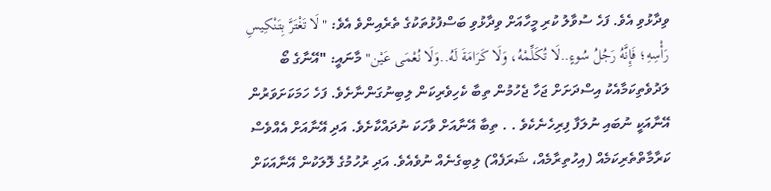ވިދާޅުވި އެވެ. ފަހެ ސުވާލު ކުރި މީހާއަށް ވިދާޅުވި ބަސްފުޅުތަކުގެ ތެރެއިންވެ އެވެ: "لَا تَغْتَرَّ بِتَنْكِيسِ رَأْسِهِ؛ فَإِنَّهُ رَجُلُ سُوءٍ..لَا تُكَلِّمْهُ، وَلَا كَرَامَةَ لَهُ..وَلَا نُعْمَى عَيْن" މާނައީ: "އޭނާގެ ބޯ ލަދުވެތިކަމާއެކު އިސްދަށަށް ޖަހާ ޖެހުމުން ތިބާ ކެހިވެރިކަން ލިބިނުގަންނާށެވެ. ފަހެ ހަމަކަށަވަރުން އޭނާއަކީ ނުބައި ނުލަފާ ފިރިހެނެކެވެ . . ތިބާ އޭނާއަށް ވާހަކަ ނުދައްކާށެވެ. އަދި އޭނާއަށް އެއްވެސް ކަރާމާތްތެރިކަމެއް (އިހުތިރާމެއް، ޝަރަފެއް) ލިބިގެނެއް ނުވެއެވެ. އަދި ރުހުމުގެ ލޮލަކުން އޭނާއަކަށް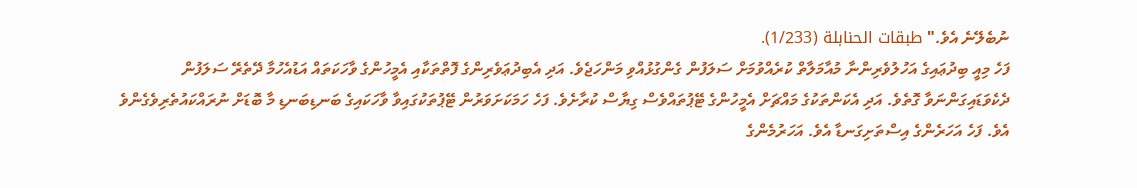ނުބެލޭނެ އެވެ." طبقات الحنابلة (1/233).
ފަހެ މިއީ ބިދުޢައިގެ އަހުލުވެރިންނާ މުއާމަލާތް ކުރެއްވުމަށް ސަލަފުން ގެންގުޅުއްވި މަންހަޖެވެ. އަދި އެބިދުޢަވެރިންގެ ފޮތްތަކާއި އެމީހުންގެ ވާހަކަތައް އަޑުއެހުމާ ދޭތެރޭ ސަލަފުން ދެކެވަޑައިގަންނަވާ ގޮތެވެ. އަދި އެކަންތަކުގެ މައްޗަށް އެމީހުންގެ ޓޭޕުތައްވެސް ގިޔާސް ކުރާށެވެ. ފަހެ ހަމަކަށަވަރުން ޓޭޕުތަކުގައިވާ ވާހަކައިގެ ބަނޑިބަނޑި މާ ބޮޑަށް ނުރައްކައުތެރިވެގެންވެ އެވެ. ފަހެ އަހަރެންގެ އިސްތަށިގަނޑާ އެވެ. އަހަރުމެންގެ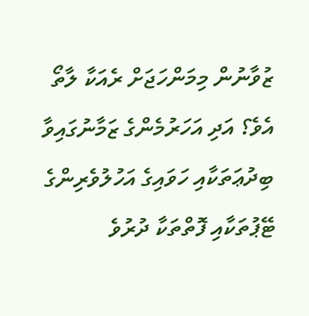ޒުވާނުން މިމަންހަޖަށް ރެއަކާ ލާތޯ އެވެ؟ އަދި އަހަރުމެންގެ ޒަމާނުގައިވާ ބިދުޢަތަކާއި ހަވައިގެ އަހުލުވެރިންގެ ޓޭޕުތަކާއި ފޮތްތަކާ ދުރުވެ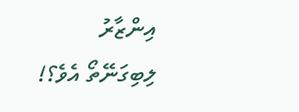އިންޒާރު ލިބިގަނޭތޯ އެވެ؟!